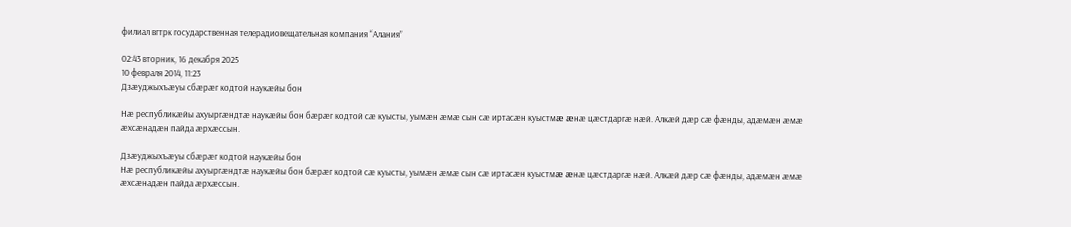филиал вгтрк государственная телерадиовещательная компания “Алания”

02:43 вторник, 16 декабря 2025
10 февраля 2014, 11:23
Дзæуджыхъæуы сбæрæг кодтой наукæйы бон

Нæ республикæйы ахуыргæндтæ наукæйы бон бæрæг кодтой сæ куысты, уымæн æмæ сын сæ иртасæн куыстмæ æнæ цæстдаргæ нæй. Алкæй дæр сæ фæнды, адæмæн æмæ æхсæнадæн пайда æрхæссын.

Дзæуджыхъæуы сбæрæг кодтой наукæйы бон
Нæ республикæйы ахуыргæндтæ наукæйы бон бæрæг кодтой сæ куысты, уымæн æмæ сын сæ иртасæн куыстмæ æнæ цæстдаргæ нæй. Алкæй дæр сæ фæнды, адæмæн æмæ æхсæнадæн пайда æрхæссын.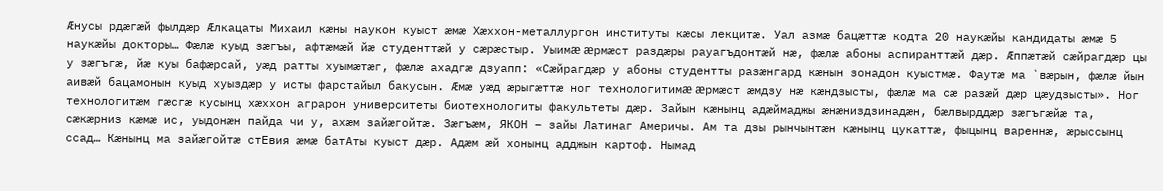Æнусы рдæгæй фылдæр Æлкацаты Михаил кæны наукон куыст æмæ Хæххон-металлургон институты кæсы лекцитæ. Уал азмæ бацæттæ кодта 20 наукæйы кандидаты æмæ 5 наукæйы докторы… Фæлæ куыд зæгъы, афтæмæй йæ студенттæй у сæрæстыр. Уыимæ æрмæст раздæры рауагъдонтæй нæ, фæлæ абоны аспиранттæй дæр. Æппæтæй сæйрагдæр цы у зæгъгæ, йæ куы бафæрсай, уæд ратты хуымæтæг, фæлæ ахадгæ дзуапп: «Сæйрагдæр у абоны студентты разæнгард кæнын зонадон куыстмæ. Фаутæ ма `вæрын, фæлæ йын аивæй бацамонын куыд хуыздæр у исты фарстайыл бакусын. Æмæ уæд æрыгæттæ ног технологитимæ æрмæст æмдзу нæ кæндзысты, фæлæ ма сæ разæй дæр цæудзысты». Ног технологитæм гæсгæ кусынц хæххон аграрон университеты биотехнологиты факультеты дæр. Зайын кæнынц адæймаджы æнæниздзинадæн, бæлвырддæр зæгъгæйæ та, сæкæрниз кæмæ ис, уыдонæн пайда чи у, ахæм зайæгойтæ. Зæгъæм, ЯКОН – зайы Латинаг Америчы. Ам та дзы рынчынтæн кæнынц цукаттæ, фыцынц вареннæ, æрыссынц ссад… Кæнынц ма зайæгойтæ стЕвия æмæ батАты куыст дæр. Адæм æй хонынц адджын картоф. Нымад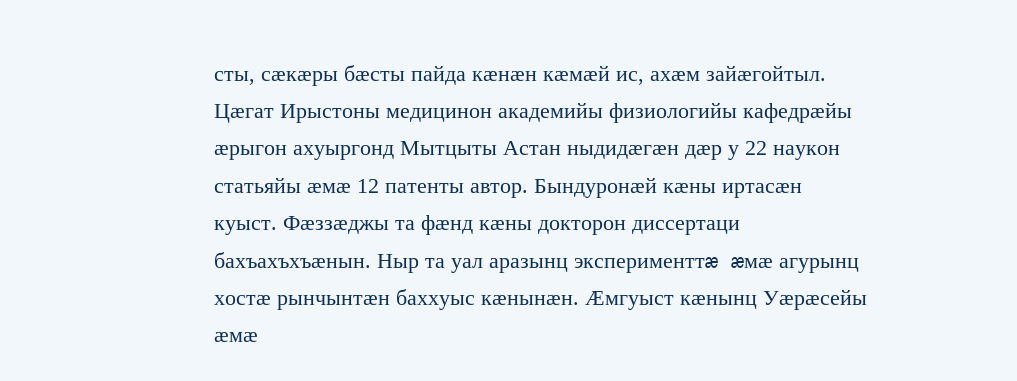сты, сæкæры бæсты пайда кæнæн кæмæй ис, ахæм зайæгойтыл. Цæгат Ирыстоны медицинон академийы физиологийы кафедрæйы æрыгон ахуыргонд Мытцыты Астан ныдидæгæн дæр у 22 наукон статьяйы æмæ 12 патенты автор. Бындуронæй кæны иртасæн куыст. Фæззæджы та фæнд кæны докторон диссертаци бахъахъхъæнын. Ныр та уал аразынц эксперименттæ æмæ агурынц хостæ рынчынтæн баххуыс кæнынæн. Æмгуыст кæнынц Уæрæсейы æмæ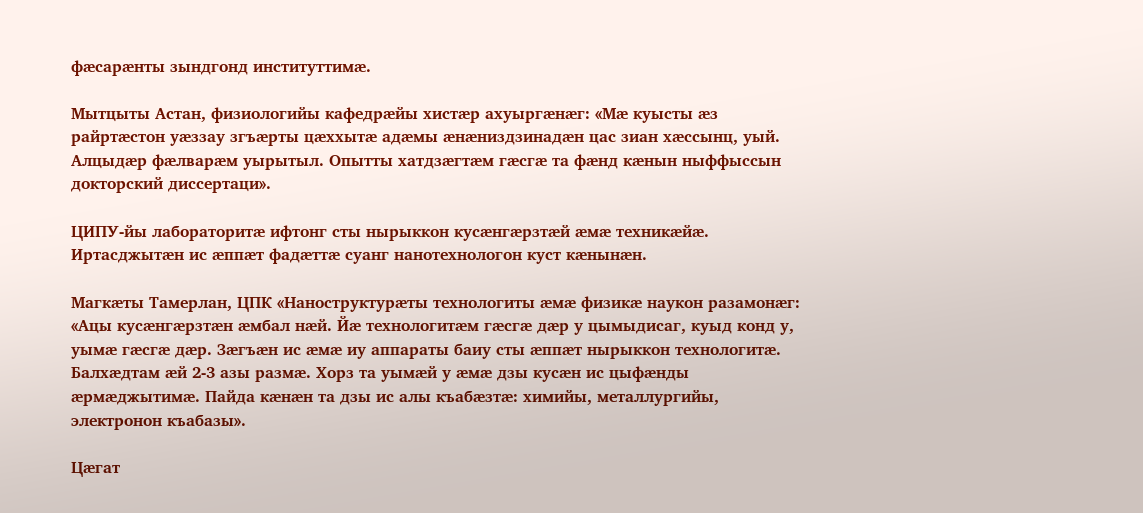фæсарæнты зындгонд институттимæ.

Мытцыты Астан, физиологийы кафедрæйы хистæр ахуыргæнæг: «Мæ куысты æз райртæстон уæззау згъæрты цæххытæ адæмы æнæниздзинадæн цас зиан хæссынц, уый. Алцыдæр фæлварæм уырытыл. Опытты хатдзæгтæм гæсгæ та фæнд кæнын ныффыссын докторский диссертаци».

ЦИПУ-йы лабораторитæ ифтонг сты нырыккон кусæнгæрзтæй æмæ техникæйæ. Иртасджытæн ис æппæт фадæттæ суанг нанотехнологон куст кæнынæн.

Магкæты Тамерлан, ЦПК «Наноструктурæты технологиты æмæ физикæ наукон разамонæг: «Ацы кусæнгæрзтæн æмбал нæй. Йæ технологитæм гæсгæ дæр у цымыдисаг, куыд конд у, уымæ гæсгæ дæр. Зæгъæн ис æмæ иу аппараты баиу сты æппæт нырыккон технологитæ. Балхæдтам æй 2-3 азы размæ. Хорз та уымæй у æмæ дзы кусæн ис цыфæнды æрмæджытимæ. Пайда кæнæн та дзы ис алы къабæзтæ: химийы, металлургийы, электронон къабазы».

Цæгат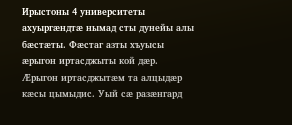Ирыстоны 4 университеты ахуыргæндтæ нымад сты дунейы алы бæстæты. Фæстаг азты хъуысы æрыгон иртасджыты кой дæр. Æрыгон иртасджытæм та алцыдæр кæсы цымыдис. Уый сæ разæнгард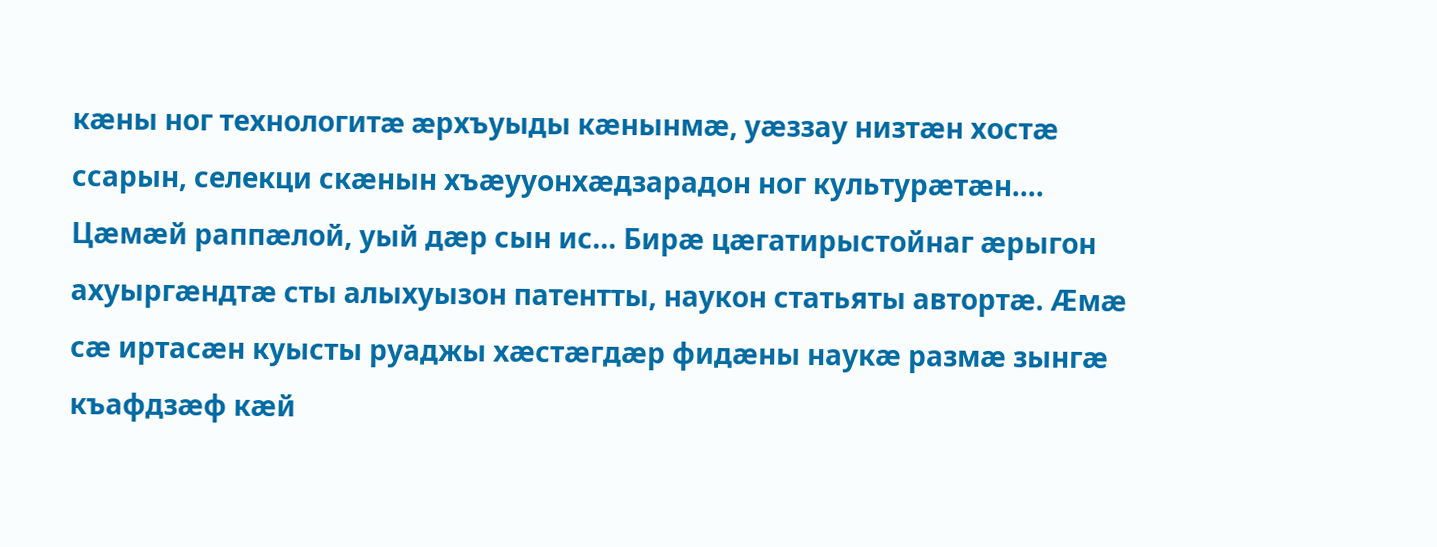кæны ног технологитæ æрхъуыды кæнынмæ, уæззау низтæн хостæ ссарын, селекци скæнын хъæууонхæдзарадон ног культурæтæн…. Цæмæй раппæлой, уый дæр сын ис… Бирæ цæгатирыстойнаг æрыгон ахуыргæндтæ сты алыхуызон патентты, наукон статьяты автортæ. Æмæ сæ иртасæн куысты руаджы хæстæгдæр фидæны наукæ размæ зынгæ къафдзæф кæй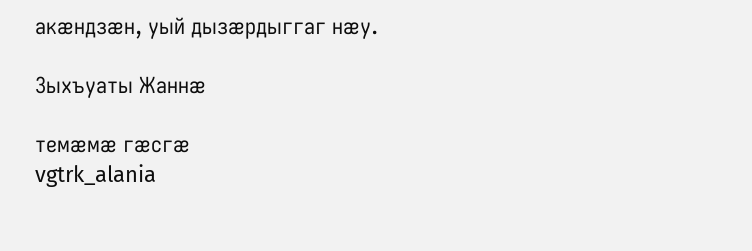акæндзæн, уый дызæрдыггаг нæу.

Зыхъуаты Жаннæ

темæмæ гæсгæ
vgtrk_alania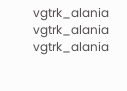vgtrk_alania
vgtrk_alania
vgtrk_alania